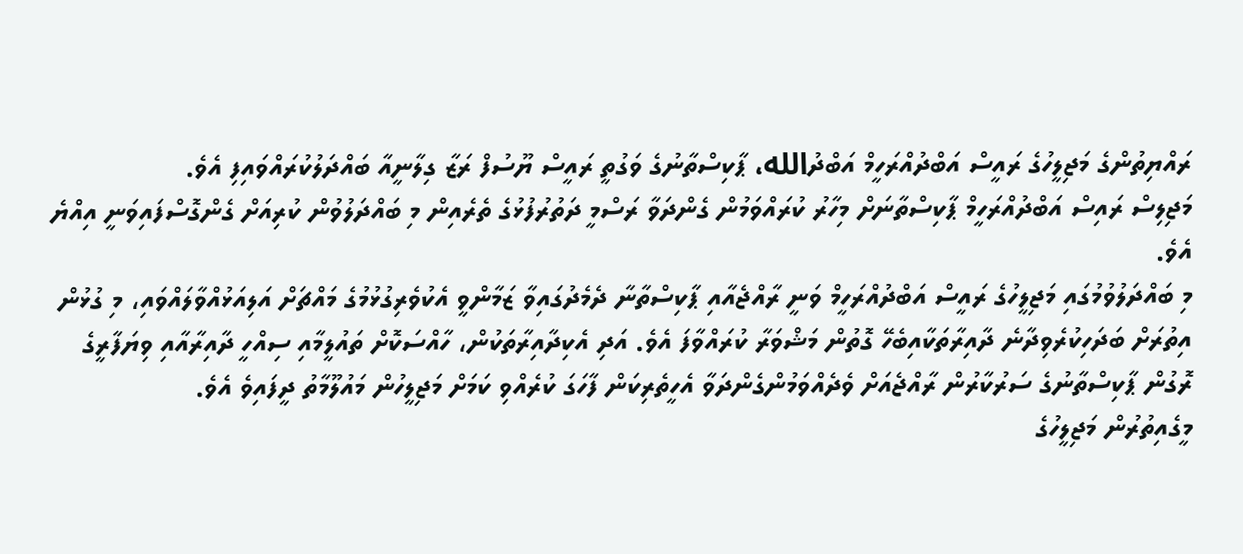ރައްޔިތުންގެ މަޖިލީހުގެ ރައީސް އަބްދުއްރަހީމް އަބްދުالله، ޕާކިސްތާނުގެ ވަގުތީ ރައީސް ޔޫސުފް ރަޒާ ގިލާނީއާ ބައްދަލުކުރައްވައިފި އެވެ.
މަޖިލިސް ރައިސް އަބްދުއްރަހީމް ޕާކިސްތާނަށް މިހާރު ކުރައްވަމުން ގެންދަވާ ރަސްމީ ދަތުރުފުޅުގެ ތެރެއިން މި ބައްދަލުވުން ކުރިއަށް ގެންގޮސްފައިވަނީ އިއްޔެ އެވެ.
މި ބައްދަލުވުމުގައި މަޖިލީހުގެ ރައީސް އަބްދުއްރަހީމް ވަނީ ރާއްޖެއާއި ޕާކިސްތާނާ ދެމެދުގައިވާ ޒަމާންވީ އެކުވެރިގުޅުމުގެ މައްޗަށް އަލިއަޅުއްވާލައްވައި، މި ގުޅުން އިތުރަށް ބަދަހިކުރެވިދާނެ ދާއިރާތަކާއިބެހޭ ގޮތުން މަޝްވަރާ ކުރައްވާފަ އެވެ. އަދި އެކިދާއިރާތަކުން، ހާއްސަކޮށް ތައުލީމާއި ސިއްހީ ދާއިރާއާއި ވިޔަފާރީގެ ރޮގުން ޕާކިސްތާނުގެ ސަރުކާރުން ރާއްޖެއަށް ވެދެއްވަމުންގެންދަވާ އެހީތެރިކަން ފާހަގަ ކުރެއްވި ކަމަށް މަޖިލީހުން މައުލޫމާތު ދީފައިވެ އެވެ.
މީގެއިތުރުން މަޖިލީހުގެ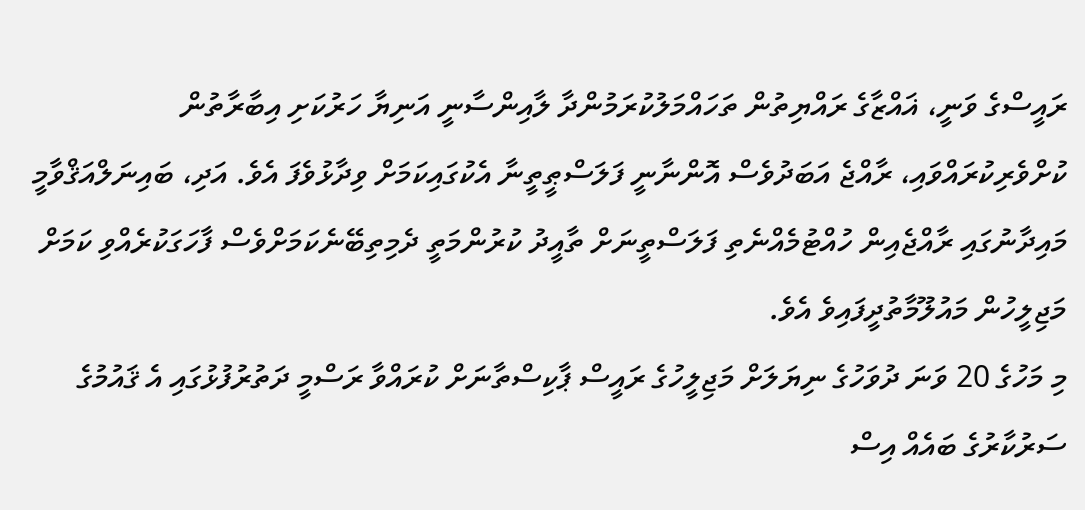ރައީސްގެ ވަނީ، ޣައްޒާގެ ރައްޔިތުން ތަހައްމަލުކުރަމުންދާ ލާއިންސާނީ އަނިޔާ ހަރުކަށި އިބާރާތުން ކުށްވެރިކުރައްވައި، ރާއްޖެ އަބަދުވެސް އޮންނާނީ ފަލަސްޠީތީނާ އެކުގައިކަމަށް ވިދާޅުވެފަ އެވެ. އަދި، ބައިނަލްއަޤްވާމީ މައިދާނުގައި ރާއްޖެއިން ހުއްޓުމެއްނެތި ފަލަސްތީނަށް ތާއީދު ކުރުންމަތީ ދެމިތިބޭނެކަމަށްވެސް ފާހަގަކުރެއްވި ކަމަށް މަޖިލީހުން މައުލޫމާތުދީފައިވެ އެވެ.
މި މަހުގެ 20 ވަނަ ދުވަހުގެ ނިޔަލަށް މަޖިލީހުގެ ރައީސް ޕާކިސްތާނަށް ކުރައްވާ ރަސްމީ ދަތުރުފުޅުގައި އެ ޤައުމުގެ ސަރުކާރުގެ ބައެއް އިސް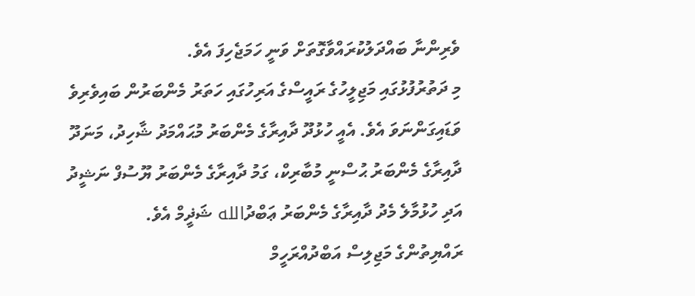ވެރިންނާ ބައްދަލުކުރައްވާގޮތަށް ވަނީ ހަމަޖެހިފަ އެވެ.
މި ދަތުރުފުޅުގައި މަޖިލީހުގެ ރައީސްގެ އަރިހުގައި ހަތަރު މެންބަރުން ބައިވެރިވެ ވަޑައިގަންނަވަ އެވެ. އެއީ ހުޅުދޫ ދާއިރާގެ މެންބަރު މުޙައްމަދު ޝާހިދު، މަނަދޫ ދާއިރާގެ މެންބަރު ޙުސްނީ މުބާރިކް، ގަމު ދާއިރާގެ މެންބަރު ޔޫސުފް ނަޝީދު އަދި ހުޅުމާލެ މެދު ދާއިރާގެ މެންބަރު ޢަބްދުالله ޝަޛީމް އެވެ.
ރައްޔިތުންގެ މަޖިލިސް އަބްދުއްރަހީމް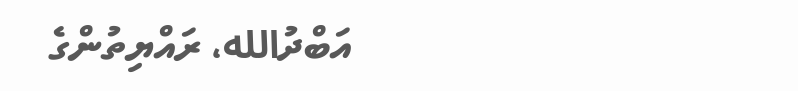އަބްދުالله، ރައްޔިތުންގެ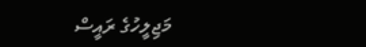މަޖިލީހުގެ ރައީސް